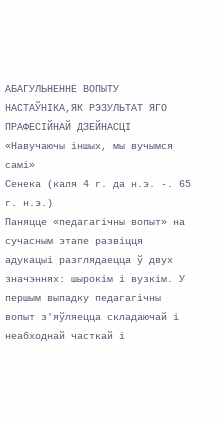АБАГУЛЬНЕННЕ ВОПЫТУ НАСТАЎНІКА,ЯК РЭЗУЛЬТАТ ЯГО ПРАФЕСІЙНАЙ ДЗЕЙНАСЦІ
«Навучаючы іншых, мы вучымся самі»
Сенека (каля 4 г. да н.э. -. 65 г. н.э.)
Паняцце «педагагічны вопыт» на сучасным этапе развіцця адукацыі разглядаецца ў двух значэннях: шырокім і вузкім. У першым выпадку педагагічны вопыт з'яўляецца складаючай і неабходнай часткай і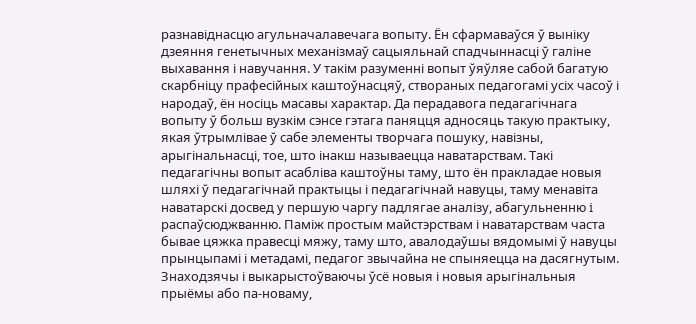разнавіднасцю агульначалавечага вопыту. Ён сфармаваўся ў выніку дзеяння генетычных механізмаў сацыяльнай спадчыннасці ў галіне выхавання і навучання. У такім разуменні вопыт ўяўляе сабой багатую скарбніцу прафесійных каштоўнасцяў, створаных педагогамі усіх часоў і народаў, ён носіць масавы характар. Да перадавога педагагiчнага вопыту ў больш вузкім сэнсе гэтага паняцця адносяць такую практыку, якая ўтрымлівае ў сабе элементы творчага пошуку, навізны, арыгінальнасці, тое, што інакш называецца наватарствам. Такі педагагічны вопыт асабліва каштоўны таму, што ён пракладае новыя шляхі ў педагагічнай практыцы і педагагічнай навуцы, таму менавіта наватарскі досвед у першую чаргу падлягае аналізу, абагульненню i распаўсюджванню. Паміж простым майстэрствам і наватарствам часта бывае цяжка правесці мяжу, таму што, авалодаўшы вядомымі ў навуцы прынцыпамі і метадамі, педагог звычайна не спыняецца на дасягнутым. Знаходзячы і выкарыстоўваючы ўсё новыя і новыя арыгінальныя прыёмы або па-новаму,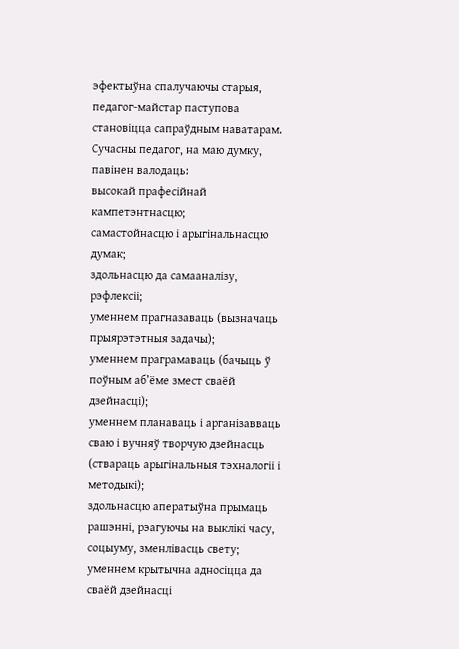эфектыўна спалучаючы старыя, педагог-майстар паступова становіцца сапраўдным наватарам.
Сучасны педагог, на маю думку, павінен валодаць:
высокай прафесійнай кампетэнтнасцю;
самастойнасцю і арыгінальнасцю думак;
здольнасцю да самааналізу, рэфлексіі;
уменнем прагназаваць (вызначаць прыярэтэтныя задачы);
уменнем праграмаваць (бачыць ў поўным аб’ёме змест сваёй дзейнасці);
уменнем планаваць і арганізавваць сваю і вучняў творчую дзейнасць (ствараць арыгінальныя тэхналогіі і методыкі);
здольнасцю аператыўна прымаць рашэнні, рэагуючы на выклікі часу, соцыуму, зменлівасць свету;
уменнем крытычна адносіцца да сваёй дзейнасці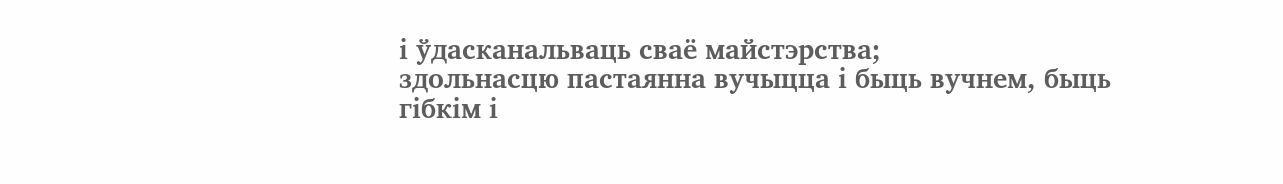і ўдасканальваць сваё майстэрства;
здольнасцю пастаянна вучыцца і быць вучнем, быць гібкім і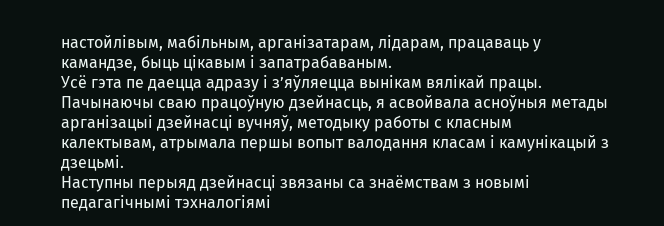настойлівым, мабільным, арганізатарам, лідарам, працаваць у камандзе, быць цікавым і запатрабаваным.
Усё гэта пе даецца адразу і з’яўляецца вынікам вялікай працы.
Пачынаючы сваю працоўную дзейнасць, я асвойвала асноўныя метады арганізацыі дзейнасці вучняў, методыку работы с класным калектывам, атрымала першы вопыт валодання класам і камунікацый з дзецьмі.
Наступны перыяд дзейнасці звязаны са знаёмствам з новымі педагагічнымі тэхналогіямі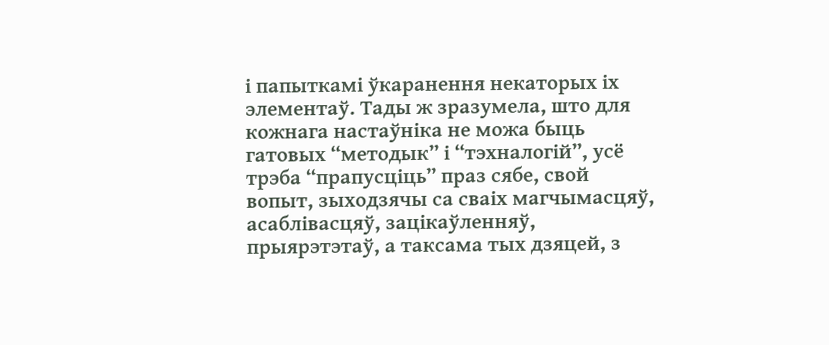і папыткамі ўкаранення некаторых іх элементаў. Тады ж зразумела, што для кожнага настаўніка не можа быць гатовых “методык” і “тэхналогій”, усё трэба “прапусціць” праз сябе, свой вопыт, зыходзячы са сваіх магчымасцяў, асаблівасцяў, зацікаўленняў, прыярэтэтаў, а таксама тых дзяцей, з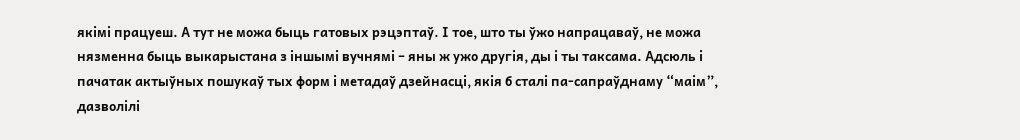якімі працуеш. А тут не можа быць гатовых рэцэптаў. І тое, што ты ўжо напрацаваў, не можа нязменна быць выкарыстана з іншымі вучнямі – яны ж ужо другія, ды і ты таксама. Адсюль і пачатак актыўных пошукаў тых форм і метадаў дзейнасці, якія б сталі па-сапраўднаму “маім”, дазволілі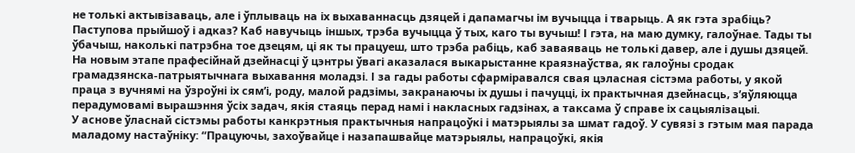не толькі актывізаваць, але і ўплываць на іх выхаваннасць дзяцей і дапамагчы ім вучыцца і тварыць. А як гэта зрабіць? Паступова прыйшоў і адказ? Каб навучыць іншых, трэба вучыцца ў тых, каго ты вучыш! І гэта, на маю думку, галоўнае. Тады ты ўбачыш, наколькі патрэбна тое дзецям, ці як ты працуеш, што трэба рабіць, каб заваяваць не толькі давер, але і душы дзяцей.
На новым этапе прафесійнай дзейнасці ў цэнтры ўвагі аказалася выкарыстанне краязнаўства, як галоўны сродак грамадзянска-патрыятычнага выхавання моладзі. І за гады работы сфарміравался свая цэласная сістэма работы, у якой праца з вучнямі на ўзроўні іх сям’і, роду, малой радзімы, закранаючы іх душы і пачуцці, іх практычная дзейнасць, з’яўляюцца перадумовамі вырашэння ўсіх задач, якія стаяць перад намі і накласных гадзінах, а таксама ў справе іх сацыялізацыі.
У аснове ўласнай сістэмы работы канкрэтныя практычныя напрацоўкі і матэрыялы за шмат гадоў. У сувязі з гэтым мая парада маладому настаўніку: “Працуючы, захоўвайце і назапашвайце матэрыялы, напрацоўкі, якія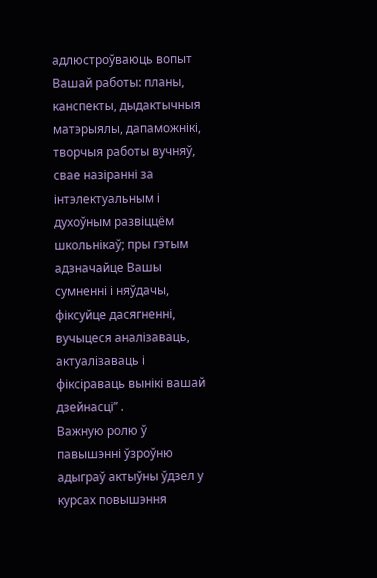адлюстроўваюць вопыт Вашай работы: планы, канспекты, дыдактычныя матэрыялы, дапаможнікі, творчыя работы вучняў, свае назіранні за інтэлектуальным і духоўным развіццём школьнікаў; пры гэтым адзначайце Вашы сумненні і няўдачы, фіксуйце дасягненні, вучыцеся аналізаваць, актуалізаваць і фіксіраваць вынікі вашай дзейнасці” .
Важную ролю ў павышэнні ўзроўню адыграў актыўны ўдзел у курсах повышэння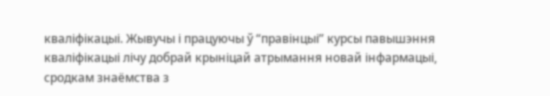кваліфікацыі. Жывучы і працуючы ў “правінцыі” курсы павышэння кваліфікацыі лічу добрай крыніцай атрымання новай інфармацыі, сродкам знаёмства з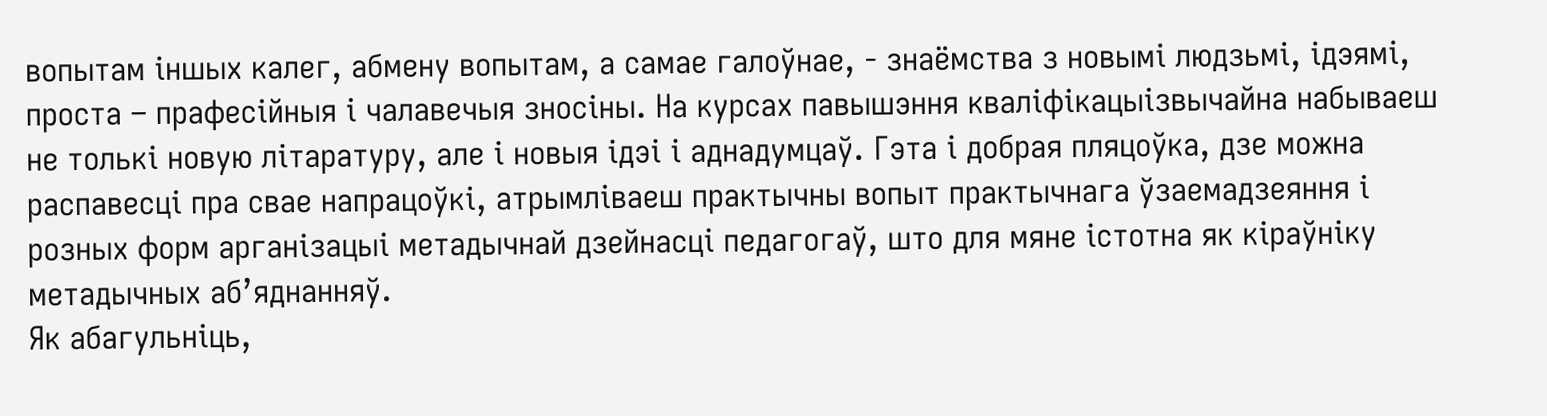вопытам іншых калег, абмену вопытам, а самае галоўнае, - знаёмства з новымі людзьмі, ідэямі, проста – прафесійныя і чалавечыя зносіны. На курсах павышэння кваліфікацыізвычайна набываеш не толькі новую літаратуру, але і новыя ідэі і аднадумцаў. Гэта і добрая пляцоўка, дзе можна распавесці пра свае напрацоўкі, атрымліваеш практычны вопыт практычнага ўзаемадзеяння і розных форм арганізацыі метадычнай дзейнасці педагогаў, што для мяне істотна як кіраўніку метадычных аб’яднанняў.
Як абагульніць,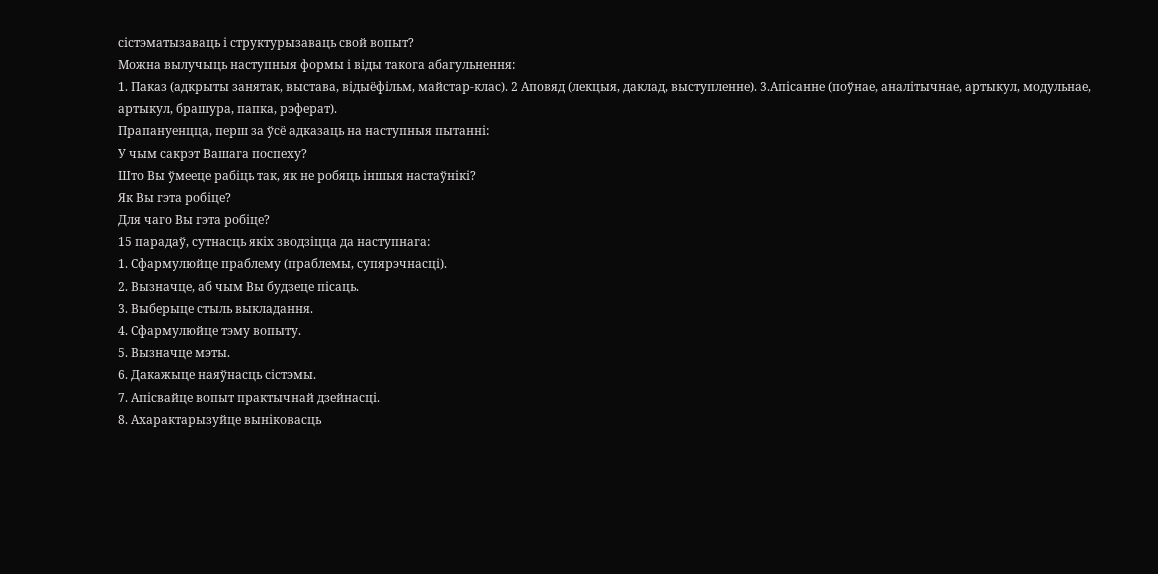сістэматызаваць і структурызаваць свой вопыт?
Можна вылучыць наступныя формы і віды такога абагульнення:
1. Паказ (адкрыты занятак, выстава, відыёфільм, майстар-клас). 2 Аповяд (лекцыя, даклад, выступленне). 3.Апісанне (поўнае, аналітычнае, артыкул, модульнае, артыкул, брашура, папка, рэферат).
Прапануенцца, перш за ўсё адказаць на наступныя пытанні:
У чым сакрэт Вашага поспеху?
Што Вы ўмееце рабіць так, як не робяць іншыя настаўнікі?
Як Вы гэта робіце?
Для чаго Вы гэта робіце?
15 парадаў, сутнасць якіх зводзіцца да наступнага:
1. Сфармулюйце праблему (праблемы, супярэчнасці).
2. Вызначце, аб чым Вы будзеце пісаць.
3. Выберыце стыль выкладання.
4. Сфармулюйце тэму вопыту.
5. Вызначце мэты.
6. Дакажыце наяўнасць сістэмы.
7. Апісвайце вопыт практычнай дзейнасці.
8. Ахарактарызуйце выніковасць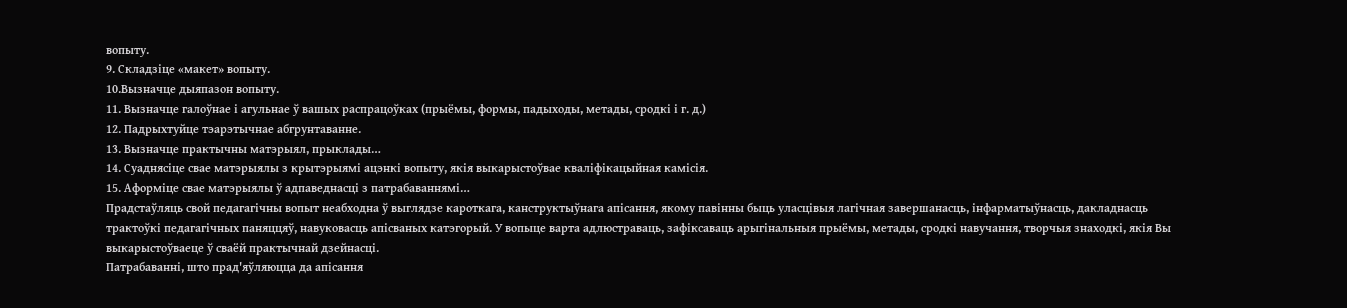вопыту.
9. Складзіце «макет» вопыту.
10.Вызначце дыяпазон вопыту.
11. Вызначце галоўнае і агульнае ў вашых распрацоўках (прыёмы, формы, падыходы, метады, сродкі і г. д.)
12. Падрыхтуйце тэарэтычнае абгрунтаванне.
13. Вызначце практычны матэрыял, прыклады…
14. Суаднясіце свае матэрыялы з крытэрыямі ацэнкі вопыту, якія выкарыстоўвае кваліфікацыйная камісія.
15. Аформіце свае матэрыялы ў адпаведнасці з патрабаваннямі…
Прадстаўляць свой педагагічны вопыт неабходна ў выглядзе кароткага, канструктыўнага апісання, якому павінны быць уласцівыя лагічная завершанасць, інфарматыўнасць, дакладнасць трактоўкі педагагічных паняццяў, навуковасць апісваных катэгорый. У вопыце варта адлюстраваць, зафіксаваць арыгінальныя прыёмы, метады, сродкі навучання, творчыя знаходкі, якія Вы выкарыстоўваеце ў сваёй практычнай дзейнасці.
Патрабаванні, што прад'яўляюцца да апісання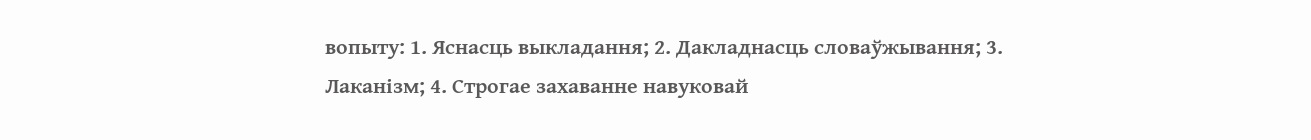вопыту: 1. Яснасць выкладання; 2. Дакладнасць словаўжывання; 3. Лаканізм; 4. Строгае захаванне навуковай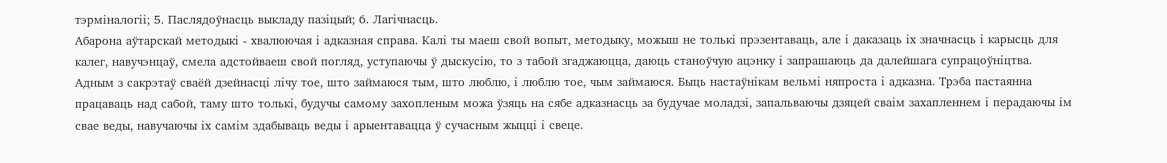тэрміналогіі; 5. Паслядоўнасць выкладу пазіцый; 6. Лагічнасць.
Абарона аўтарскай методыкі - хвалюючая і адказная справа. Калі ты маеш свой вопыт, методыку, можыш не толькі прэзентаваць, але і даказаць іх значнасць і карысць для калег, навучэнцаў, смела адстойваеш свой погляд, уступаючы ў дыскусію, то з табой згаджаюцца, даюць станоўчую ацэнку і запрашаюць да далейшага супрацоўніцтва.
Адным з сакрэтаў сваёй дзейнасці лічу тое, што займаюся тым, што люблю, і люблю тое, чым займаюся. Быць настаўнікам вельмі няпроста і адказна. Трэба пастаянна працаваць над сабой, таму што толькі, будучы самому захопленым можа ўзяць на сябе адказнасць за будучае моладзі, запальваючы дзяцей сваім захапленнем і перадаючы ім свае веды, навучаючы іх самім здабываць веды і арыентавацца ў сучасным жыцці і свеце.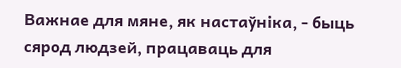Важнае для мяне, як настаўніка, - быць сярод людзей, працаваць для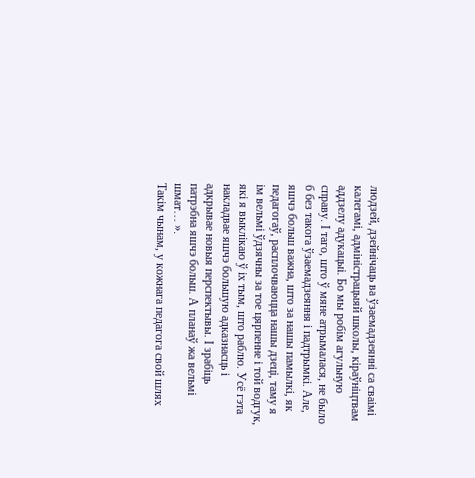людзей, дзейнічаць ва ўзаемадзеянні са сваімі калегамі, адміністрацыяй школы, кіраўніцтвам аддзелу адукацыі. Бо мы робім агульную справу. І таго, што ў мяне атрымалася, не было б без такога ўзаемадзеяння і падтрымкі. Але, яшчэ больш важна, што за нашы памылкі, як педагогаў, расплочваюцца нашы дзеці, таму я ім вельмі ўдзячны за тое цярпенне і той водгук, які я выклікаю ў іх тым, што раблю. Усё гэта накладвае яшчэ большую адказнасць і адкрывае новыя перспектывы. І зрабіць патрэбна яшчэ больш. А планаў жа вельмі шмат… ».
Такім чынам, у кожнага педагога свой шлях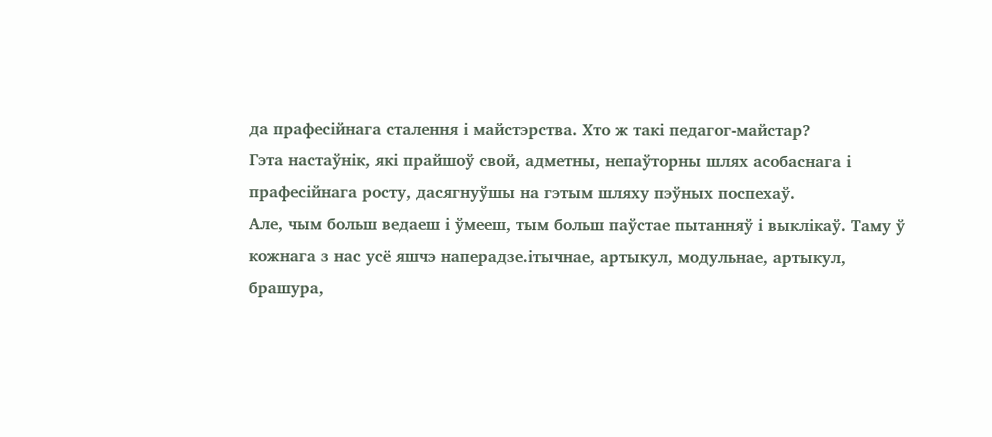да прафесійнага сталення і майстэрства. Хто ж такі педагог-майстар?
Гэта настаўнік, які прайшоў свой, адметны, непаўторны шлях асобаснага і прафесійнага росту, дасягнуўшы на гэтым шляху пэўных поспехаў.
Але, чым больш ведаеш і ўмееш, тым больш паўстае пытанняў і выклікаў. Таму ў кожнага з нас усё яшчэ наперадзе.ітычнае, артыкул, модульнае, артыкул, брашура,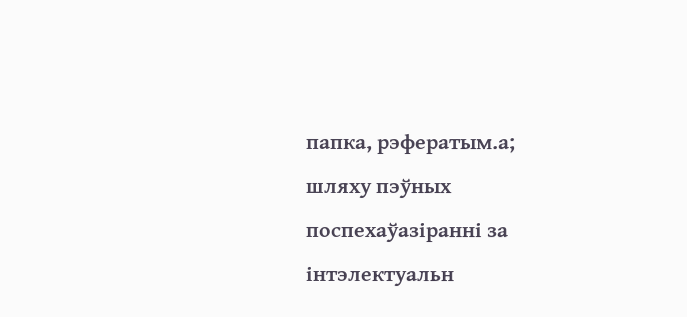папка, рэфератым.а;
шляху пэўных поспехаўазіранні за інтэлектуальн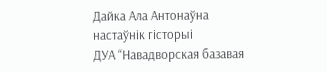Дайка Ала Антонаўна
настаўнік гісторыі
ДУА “Навадворская базавая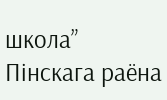школа” Пінскага раёна